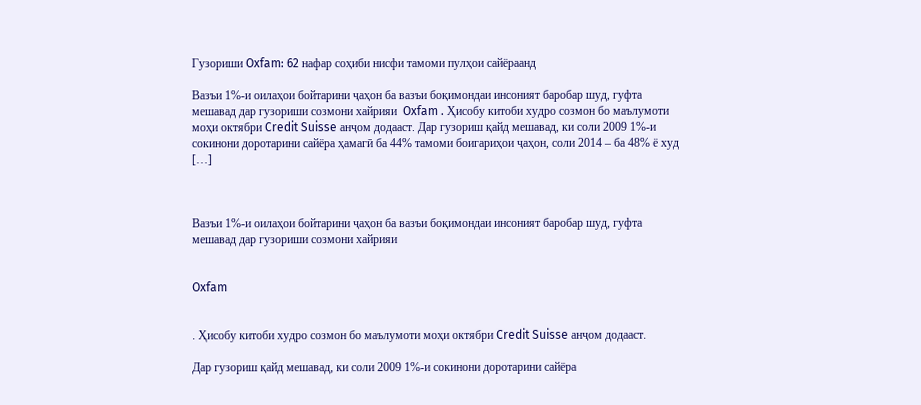Гузориши Oxfam: 62 нафар соҳиби нисфи тамоми пулҳои сайёраанд

Вазъи 1%-и оилаҳои бойтарини ҷаҳон ба вазъи боқимондаи инсоният баробар шуд, гуфта мешавад дар гузориши созмони хайрияи  Oxfam . Ҳисобу китоби худро созмон бо маълумоти моҳи октябри Credit Suisse анҷом додааст. Дар гузориш қайд мешавад, ки соли 2009 1%-и сокинони доротарини сайёра ҳамагӣ ба 44% тамоми боигариҳои ҷаҳон, соли 2014 – ба 48% ё худ […]



Вазъи 1%-и оилаҳои бойтарини ҷаҳон ба вазъи боқимондаи инсоният баробар шуд, гуфта мешавад дар гузориши созмони хайрияи


Oxfam


. Ҳисобу китоби худро созмон бо маълумоти моҳи октябри Credit Suisse анҷом додааст.

Дар гузориш қайд мешавад, ки соли 2009 1%-и сокинони доротарини сайёра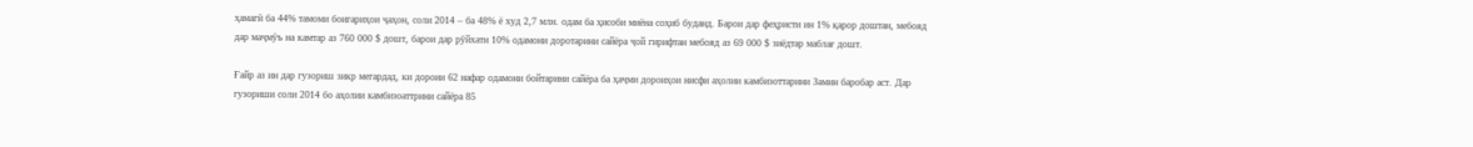ҳамагӣ ба 44% тамоми боигариҳои ҷаҳон, соли 2014 – ба 48% ё худ 2,7 млн. одам ба ҳисоби миёна соҳиб буданд. Барои дар феҳристи ин 1% қарор доштан, мебояд дар маҷмӯъ на камтар аз 760 000 $ дошт, барои дар рӯйхати 10% одамони доротарини сайёра ҷой гирифтан мебояд аз 69 000 $ зиёдтар маблағ дошт.

Ғайр аз ин дар гузориш зикр мегардад, ки дороии 62 нафар одамони бойтарини сайёра ба ҳаҷми дороиҳои нисфи аҳолии камбизоттарини Замин баробар аст. Дар гузориши соли 2014 бо аҳолии камбизоаттрини сайёра 85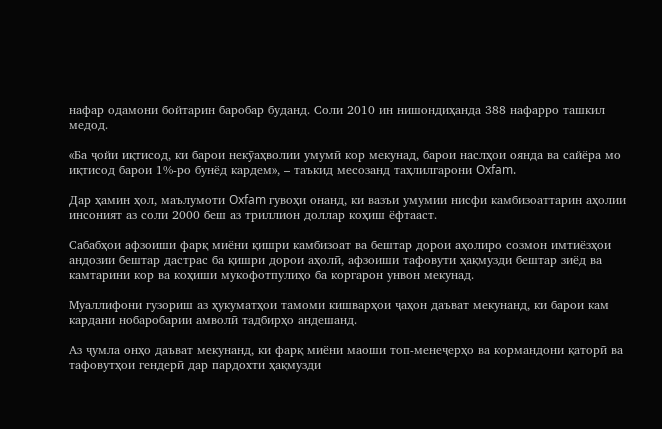нафар одамони бойтарин баробар буданд. Соли 2010 ин нишондиҳанда 388 нафарро ташкил медод.

«Ба ҷойи иқтисод, ки барои некӯаҳволии умумӣ кор мекунад, барои наслҳои оянда ва сайёра мо иқтисод барои 1%-ро бунёд кардем», – таъкид месозанд таҳлилгарони Oxfam.

Дар ҳамин ҳол, маълумоти Oxfam гувоҳи онанд, ки вазъи умумии нисфи камбизоаттарин аҳолии инсоният аз соли 2000 беш аз триллион доллар коҳиш ёфтааст.

Сабабҳои афзоиши фарқ миёни қишри камбизоат ва бештар дорои аҳолиро созмон имтиёзҳои андозии бештар дастрас ба қишри дорои аҳолӣ, афзоиши тафовути ҳақмузди бештар зиёд ва камтарини кор ва коҳиши мукофотпулиҳо ба коргарон унвон мекунад.

Муаллифони гузориш аз ҳукуматҳои тамоми кишварҳои ҷаҳон даъват мекунанд, ки барои кам кардани нобаробарии амволӣ тадбирҳо андешанд.

Аз ҷумла онҳо даъват мекунанд, ки фарқ миёни маоши топ-менеҷерҳо ва кормандони қаторӣ ва тафовутҳои гендерӣ дар пардохти ҳақмузди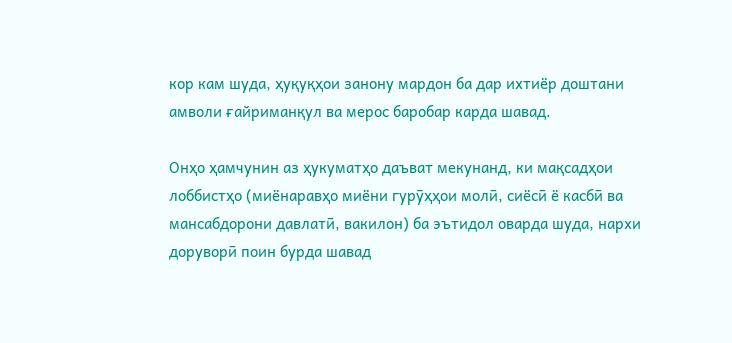кор кам шуда, ҳуқуқҳои занону мардон ба дар ихтиёр доштани амволи ғайриманқул ва мерос баробар карда шавад.

Онҳо ҳамчунин аз ҳукуматҳо даъват мекунанд, ки мақсадҳои лоббистҳо (миёнаравҳо миёни гурӯҳҳои молӣ, сиёсӣ ё касбӣ ва мансабдорони давлатӣ, вакилон) ба эътидол оварда шуда, нархи доруворӣ поин бурда шавад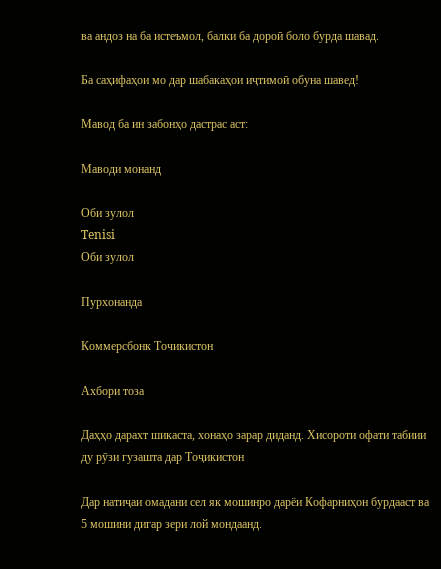ва андоз на ба истеъмол, балки ба дороӣ боло бурда шавад.

Ба саҳифаҳои мо дар шабакаҳои иҷтимоӣ обуна шавед!

Мавод ба ин забонҳо дастрас аст:

Маводи монанд

Оби зулол
Tenisi
Оби зулол

Пурхонанда

Коммерсбонк Точикистон

Ахбори тоза

Даҳҳо дарахт шикаста, хонаҳо зарар диданд. Хисороти офати табиии ду рӯзи гузашта дар Тоҷикистон

Дар натиҷаи омадани сел як мошинро дарёи Кофарниҳон бурдааст ва 5 мошини дигар зери лой мондаанд.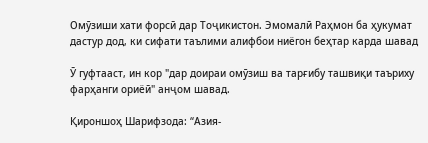Омӯзиши хати форсӣ дар Тоҷикистон. Эмомалӣ Раҳмон ба ҳукумат дастур дод, ки сифати таълими алифбои ниёгон беҳтар карда шавад

Ӯ гуфтааст, ин кор "дар доираи омӯзиш ва тарғибу ташвиқи таъриху фарҳанги ориёӣ" анҷом шавад.

Қироншоҳ Шарифзода: “Азия-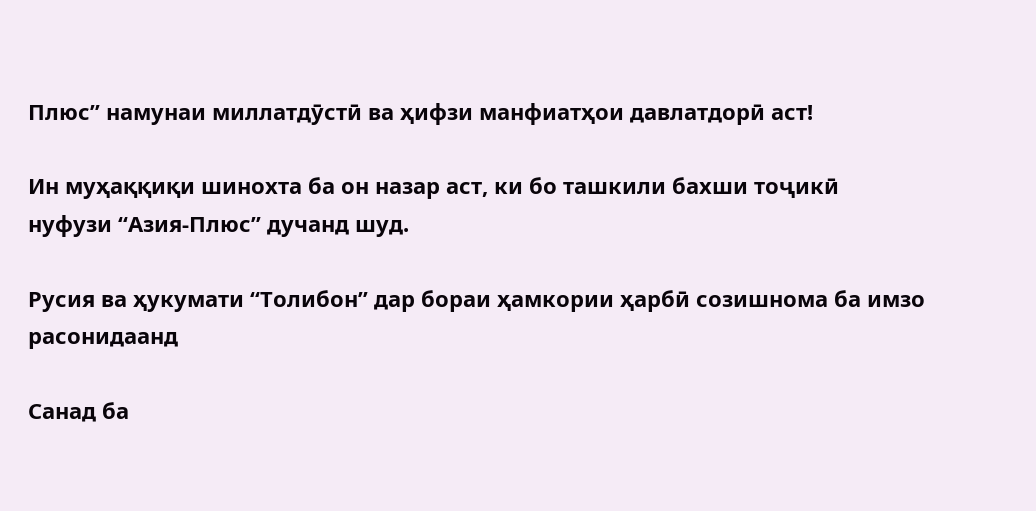Плюс” намунаи миллатдӯстӣ ва ҳифзи манфиатҳои давлатдорӣ аст!

Ин муҳаққиқи шинохта ба он назар аст, ки бо ташкили бахши тоҷикӣ нуфузи “Азия-Плюс” дучанд шуд.

Русия ва ҳукумати “Толибон” дар бораи ҳамкории ҳарбӣ созишнома ба имзо расонидаанд

Санад ба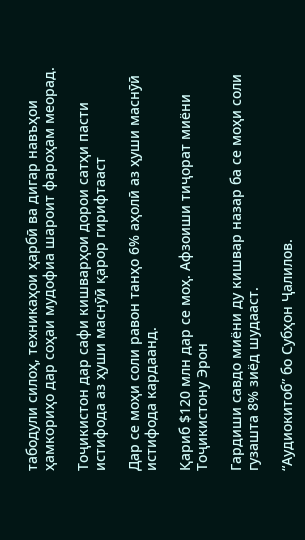табодули силоҳ, техникаҳои ҳарбӣ ва дигар навъҳои ҳамкориҳо дар соҳаи мудофиа шароит фароҳам меорад.

Тоҷикистон дар сафи кишварҳои дорои сатҳи пасти истифода аз ҳуши маснӯӣ қарор гирифтааст

Дар се моҳи соли равон танҳо 6% аҳолӣ аз ҳуши маснӯӣ истифода кардаанд.

Қариб $120 млн дар се моҳ. Афзоиши тиҷорат миёни Тоҷикистону Эрон

Гардиши савдо миёни ду кишвар назар ба се моҳи соли гузашта 8% зиёд шудааст.

“Аудиокитоб” бо Субҳон Ҷалилов.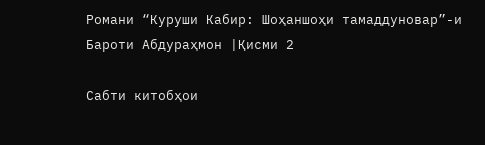Романи “Куруши Кабир: Шоҳаншоҳи тамаддуновар”-и Бароти Абдураҳмон |Қисми 2

Cабти китобҳои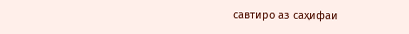савтиро аз саҳифаи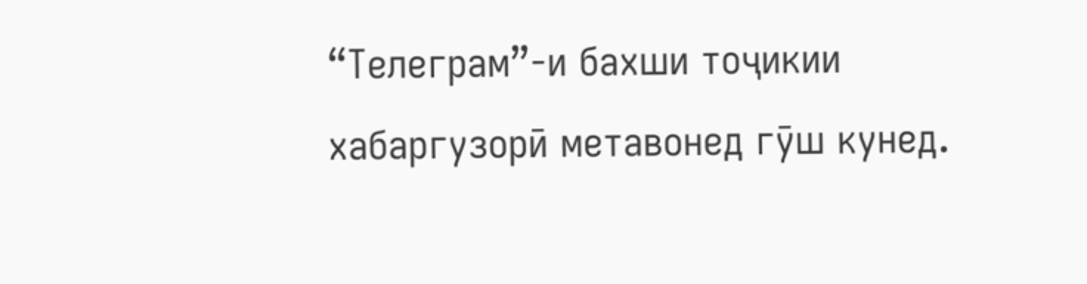“Телеграм”-и бахши тоҷикии хабаргузорӣ метавонед гӯш кунед.